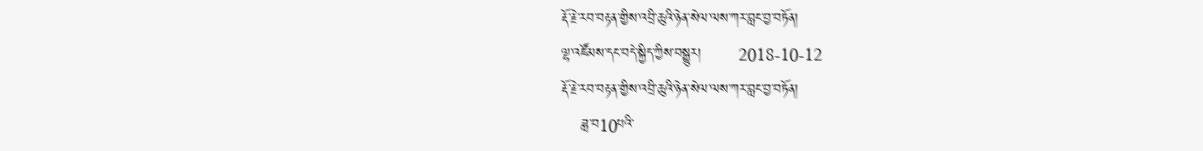རྡོ་རྗེ་རབ་བརྟན་གྱིས་འབྲི་ཆུའི་ཉེན་སེལ་ལས་ཀར་བླང་བྱ་བཏོན།
ལྷ་འཛོམས་དང་བདེ་སྐྱིད་ཀྱིས་བསྒྱུར།        2018-10-12
རྡོ་རྗེ་རབ་བརྟན་གྱིས་འབྲི་ཆུའི་ཉེན་སེལ་ལས་ཀར་བླང་བྱ་བཏོན།
    ཟླ་བ10པའི་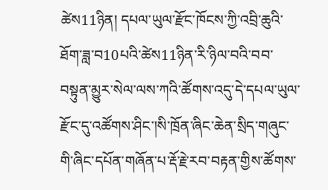ཚེས11ཉིན། དཔལ་ཡུལ་རྫོང་ཁོངས་ཀྱི་འབྲི་ཆུའི་ཐོག་ཟླ་བ10པའི་ཚེས11ཉིན་རི་ཉིལ་བའི་བབ་བསྟུན་མྱུར་སེལ་ལས་ཀའི་ཚོགས་འདུ་དེ་དཔལ་ཡུལ་རྫོང་དུ་འཚོགས་ཤིང་།སི་ཁྲོན་ཞིང་ཆེན་སྲིད་གཞུང་གི་ཞིང་དཔོན་གཞོན་པ་རྡོ་རྗེ་རབ་བརྟན་གྱིས་ཚོགས་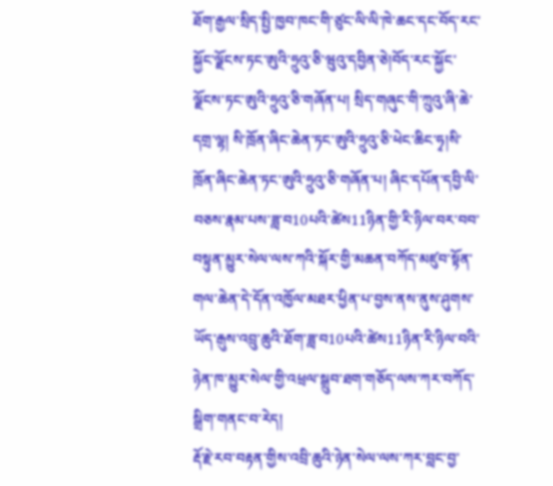ཐོག་རྒྱལ་སྲིད་སྤྱི་ཁྱབ་ཁང་གི་ཙུང་ལི་ལི་ཁེ་ཆང་དང་བོད་རང་སྐྱོང་ལྗོངས་ཏང་ཨུའི་ཧྲུའུ་ཅི་ཝུའུ་དབྱིན་ཅེ།བོད་རང་སྐྱོང་ལྗོངས་ཏང་ཨུའི་ཧྲུའུ་ཅི་གཞོན་པ། སྲིད་གཞུང་གི་ཀྲུའུ་ཞི་ཆེ་དགྲ་ལྷ། སི་ཁྲོན་ཞིང་ཆེན་ཏང་ཨུའི་ཧྲུའུ་ཅི་ཕེང་ཆིང་ཧྭ།སི་ཁྲོན་ཞིང་ཆེན་ཏང་ཨུའི་ཧྲུའུ་ཅི་གཞོན་པ། ཞིང་དཔོན་དབྱི་ལི་བཅས་རྣམ་པས་ཟླ་བ10པའི་ཚེས11ཉིན་གྱི་རི་ཉིལ་བར་བབ་བསྟུན་མྱུར་སེལ་ལས་ཀའི་སྐོར་གྱི་མཆན་བཀོད་མཛུབ་སྟོན་གལ་ཆེན་དེ་དོན་འཁྱོལ་མཐར་ཕྱིན་པ་བྱས་ནས་ནུས་ཤུགས་ཡོད་རྒུས་འབྲུ་ཆུའི་ཐོག་ཟླ་བ10པའི་ཚེས11ཉིན་རི་ཉིལ་བའི་ཉེན་ཁ་མྱུར་སེལ་གྱི་འཕྲལ་སྒྲུབ་ཐག་གཅོད་ལས་ཀར་བཀོད་སྒྲིག་གནང་བ་རེད།
རྡོ་རྗེ་རབ་བརྟན་གྱིས་འབྲི་ཆུའི་ཉེན་སེལ་ལས་ཀར་བླང་བྱ་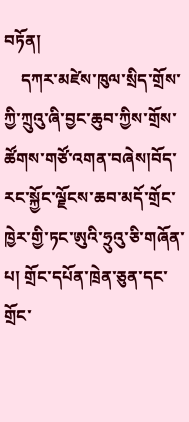བཏོན།
    དཀར་མཛེས་ཁུལ་སྲིད་གྲོས་ཀྱི་ཀྲུའུ་ཞི་བྱང་ཆུབ་ཀྱིས་གྲོས་ཚོགས་གཙོ་འགན་བཞེས།བོད་རང་སྐྱོང་ལྗོངས་ཆབ་མདོ་གྲོང་ཁྱེར་གྱི་ཏང་ཨུའི་ཧྲུའུ་ཅི་གཞོན་པ། གྲོང་དཔོན་ཁྲེན་ཅུན་དང་གྲོང་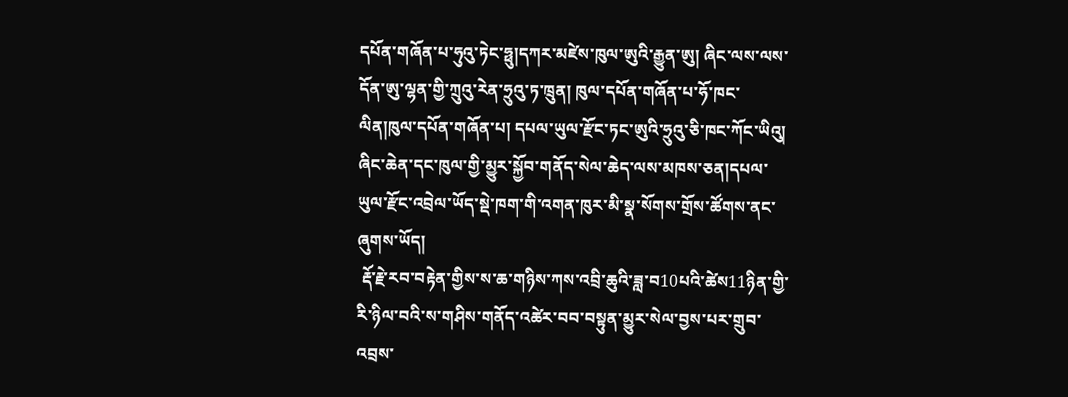དཔོན་གཞོན་པ་ཧུའུ་ཏེང་ཧྥུ།དཀར་མཛེས་ཁུལ་ཨུའི་རྒྱུན་ཨུ། ཞིང་ལས་ལས་དོན་ཨུ་ལྷན་གྱི་ཀྲུའུ་རེན་ཧྲུའུ་ཏ་ཁྲུན། ཁུལ་དཔོན་གཞོན་པ་ཧོ་ཁང་ལིན།ཁུལ་དཔོན་གཞོན་པ། དཔལ་ཡུལ་རྫོང་ཏང་ཨུའི་ཧྲུའུ་ཅི་ཁང་ཀོང་ཡིའུ། ཞིང་ཆེན་དང་ཁུལ་གྱི་མྱུར་སྐྱོབ་གནོད་སེལ་ཆེད་ལས་མཁས་ཅན།དཔལ་ཡུལ་རྫོང་འབྲེལ་ཡོད་སྡེ་ཁག་གི་འགན་ཁུར་མི་སྣ་སོགས་གྲོས་ཚོགས་ནང་ཞུགས་ཡོད།
 རྡོ་རྗེ་རབ་བརྟེན་གྱིས་ས་ཆ་གཉིས་ཀས་འབྲི་ཆུའི་ཟླ་བ10པའི་ཚེས11ཉིན་གྱི་རི་ཉིལ་བའི་ས་གཤིས་གནོད་འཚེར་བབ་བསྟུན་མྱུར་སེལ་བྱས་པར་གྲུབ་འབྲས་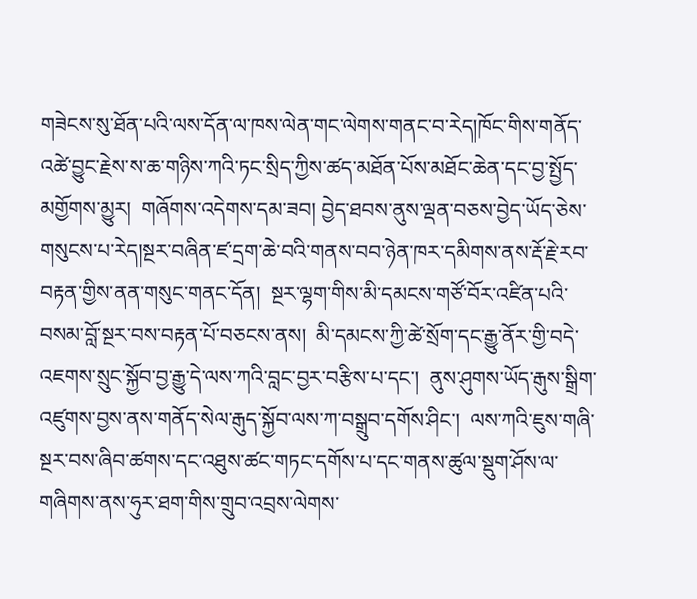གཟེངས་སུ་ཐོན་པའི་ལས་དོན་ལ་ཁས་ལེན་གང་ལེགས་གནང་བ་རེད།ཁོང་གིས་གནོད་འཚེ་བྱུང་རྗེས་ས་ཆ་གཉིས་ཀའི་ཏང་སྲིད་ཀྱིས་ཚད་མཐོན་པོས་མཐོང་ཆེན་དང་བྱ་སྤྱོད་མགྱོགས་མྱུར།  གཞོགས་འདེགས་དམ་ཟབ། བྱེད་ཐབས་ནུས་ལྡན་བཅས་བྱེད་ཡོད་ཅེས་གསུངས་པ་རེད།སྔར་བཞིན་ཛ་དྲག་ཆེ་བའི་གནས་བབ་ཉེན་ཁར་དམིགས་ནས་རྡོ་རྗེ་རབ་བརྟན་གྱིས་ནན་གསུང་གནང་དོན།  སྔར་ལྷག་གིས་མི་དམངས་གཙོ་བོར་འཛིན་པའི་བསམ་བློ་སྔར་བས་བརྟན་པོ་བཅངས་ནས།  མི་དམངས་ཀྱི་ཚེ་སྲོག་དང་རྒྱུ་ནོར་གྱི་བདེ་འཇགས་སྲུང་སྐྱོབ་བྱ་རྒྱུ་དེ་ལས་ཀའི་བླང་བྱར་བརྩིས་པ་དང་།  ནུས་ཤུགས་ཡོད་རྒུས་སྒྲིག་འཛུགས་བྱས་ནས་གནོད་སེལ་རྒུད་སྐྱོབ་ལས་ཀ་བསྒྲུབ་དགོས་ཤིང་།  ལས་ཀའི་ཇུས་གཞི་སྔར་བས་ཞིབ་ཚགས་དང་འཐུས་ཚང་གཏང་དགོས་པ་དང་གནས་ཚུལ་སྡུག་ཤོས་ལ་གཞིགས་ནས་ཧུར་ཐག་གིས་གྲུབ་འབྲས་ལེགས་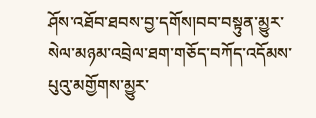ཤོས་འཐོབ་ཐབས་བྱ་དགོས།བབ་བསྟུན་མྱུར་སེལ་མཉམ་འབྲེལ་ཐག་གཅོད་བཀོད་འདོམས་པུའུ་མགྱོགས་མྱུར་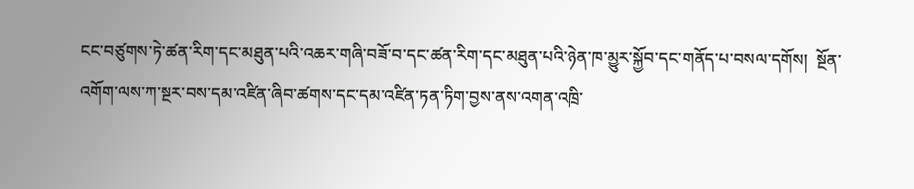ངང་བཙུགས་ཏེ་ཚན་རིག་དང་མཐུན་པའི་འཆར་གཞི་བཟོ་བ་དང་ཚན་རིག་དང་མཐུན་པའི་ཉེན་ཁ་མྱུར་སྐྱོབ་དང་གནོད་པ་བསལ་དགོས།  སྔོན་འགོག་ལས་ཀ་སྔར་བས་དམ་འཛིན་ཞིབ་ཚགས་དང་དམ་འཛིན་ཏན་ཏིག་བྱས་ནས་འགན་འཁྲི་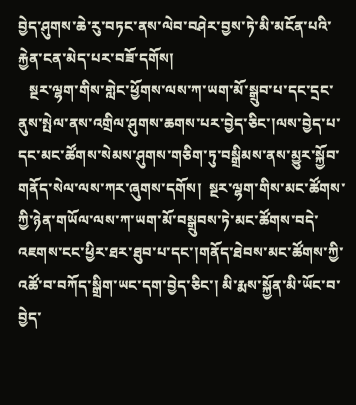བྱེད་ཤུགས་ཆེ་རུ་བཏང་ནས་ལེབ་བཤེར་བྱས་ཏེ་མི་མངོན་པའི་རྐྱེན་ངན་མེད་པར་བཟོ་དགོས།
   སྔར་ལྷག་གིས་གླེང་ཕྱོགས་ལས་ཀ་ཡག་མོ་སྒྲུབ་པ་དང་དྲང་ནུས་སྤེལ་ནས་འགྲིལ་ཤུགས་ཆགས་པར་བྱེད་ཅིང་།ལས་བྱེད་པ་དང་མང་ཚོགས་སེམས་ཤུགས་གཅིག་ཏུ་བསྒྲིམས་ནས་མྱུར་སྐྱོབ་གནོད་སེལ་ལས་ཀར་ཞུགས་དགོས།  སྔར་ལྷག་གིས་མང་ཚོགས་ཀྱི་ཉེན་གཡོལ་ལས་ཀ་ཡག་མོ་བསྒྲུབས་ཏེ་མང་ཚོགས་བདེ་འཇགས་ངང་ཕྱིར་ཐར་ཐུབ་པ་དང་།གནོད་ཐེབས་མང་ཚོགས་ཀྱི་འཚོ་བ་བཀོད་སྒྲིག་ཡང་དག་བྱེད་ཅིང་། མི་རྨས་སྐྱོན་མི་ཡོང་བ་བྱེད་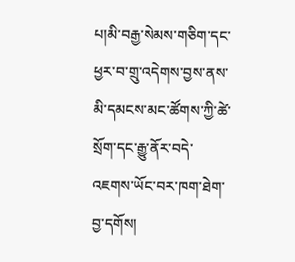པ།མི་བརྒྱ་སེམས་གཅིག་དང་ཕྱར་བ་གྲུ་འདེགས་བྱས་ནས་མི་དམངས་མང་ཚོགས་ཀྱི་ཚེ་སྲོག་དང་རྒྱུ་ནོར་བདེ་འཇགས་ཡོང་བར་ཁག་ཐེག་བྱ་དགོས།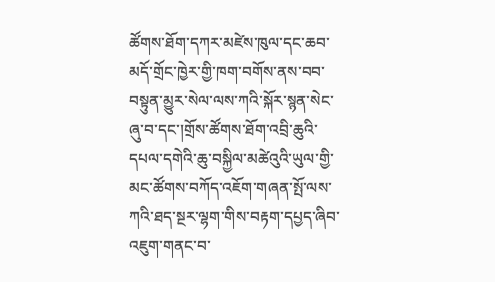ཚོགས་ཐོག་དཀར་མཛེས་ཁུལ་དང་ཆབ་མདོ་གྲོང་ཁྱེར་གྱི་ཁག་བགོས་ནས་བབ་བསྟུན་མྱུར་སེལ་ལས་ཀའི་སྐོར་སྙན་སེང་ཞུ་བ་དང་།གྲོས་ཚོགས་ཐོག་འབྲི་ཆུའི་དཔལ་དགེའི་ཆུ་བསྐྱིལ་མཚེའུའི་ཡུལ་གྱི་མང་ཚོགས་བཀོད་འཇོག་གཞན་སྤོ་ལས་ཀའི་ཐད་སྔར་ལྷག་གིས་བརྟག་དཔྱད་ཞིབ་འཇུག་གནང་བ་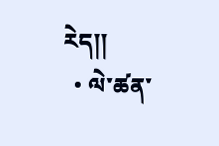རེད།།
  • ལེ་ཚན་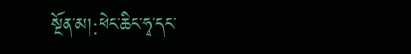སྔོན་མ།:ཕེང་ཆིང་ཧྭ་དང་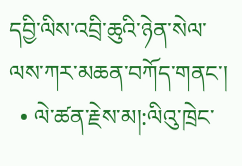དབྱི་ལིས་འབྲི་ཆུའི་ཉེན་སེལ་ལས་ཀར་མཆན་བཀོད་གནང་།
  • ལེ་ཚན་རྗེས་མ།:ལིའུ་ཁྲེང་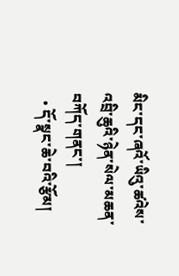མིང་དང་ཞའོ་ཡིའུ་ཚའེས་འབྲི་ཆུའི་ཉེན་སེལ་མཆན་བཀོད་གནང་།
  • དོ་སྣང་ཆེ་བའི་རྩོམ།